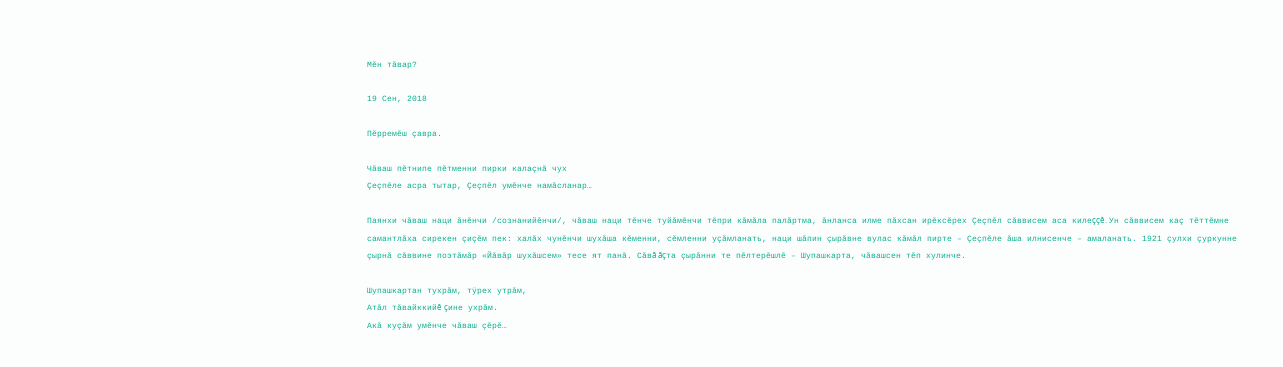Мĕн тăвар?

19 Сен, 2018

Пĕрремĕш çавра.

Чăваш пĕтнипе пĕтменни пирки калаçнă чух
Çеçпĕле асра тытар, Çеçпĕл умĕнче намăсланар…

Паянхи чăваш наци ăнĕнчи /сознанийĕнчи/, чăваш наци тĕнче туйăмĕнчи тĕпри кăмăла палăртма, ăнланса илме пăхсан ирĕксĕрех Çеçпĕл сăввисем аса килеççĕ. Ун сăввисем каç тĕттĕмне самантлăха сирекен çиçĕм пек: халăх чунĕнчи шухăша кĕменни, сĕмленни уçăмланать, наци шăпин çырăвне вулас кăмăл пирте – Çеçпĕле ăша илнисенче – амаланать. 1921 çулхи çуркунне çырнă сăввине поэтăмăр «Йăвăр шухăшсем» тесе ят панă. Сăвă ăçта çырăнни те пĕлтерĕшлĕ – Шупашкарта, чăвашсен тĕп хулинче.

Шупашкартан тухрăм, тÿрех утрăм,
Атăл тăвайккийĕ çине ухрăм.
Акă куçăм умĕнче чăваш çĕрĕ…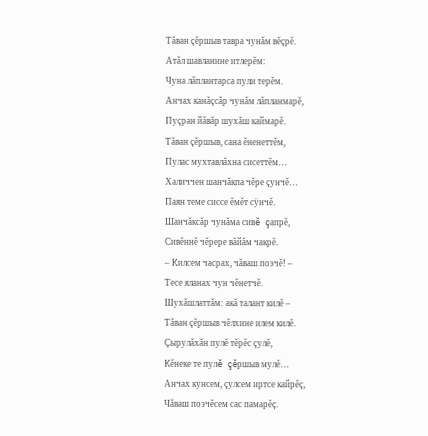Тăван çĕршыв тавра чунăм вĕçрĕ.
Атăл шавланине итлерĕм:
Чуна лăплантарса пули терĕм.
Анчах канăçсăр чунăм лăпланмарĕ,
Пуçран йăвăр шухăш каймарĕ.
Тăван çĕршыв, сана ĕненеттĕм,
Пулас мухтавлăхна сисеттĕм…
Халиччен шанчăкпа чĕре çунчĕ…
Паян теме сиссе ĕмĕт сÿнчĕ.
Шанчăксăр чунăма сивĕ çапрĕ,
Сивĕннĕ чĕрере вăйăм чакрĕ.
– Килсем часрах, чăваш поэчĕ! –
Тесе яланах чун чĕнетчĕ.
Шухăшлаттăм: акă талант килĕ –
Тăван çĕршыв чĕлхине илем килĕ.
Çырулăхăн пулĕ тĕрĕс çулĕ,
Кĕнеке те пулĕ çĕршыв мулĕ…
Анчах кунсем, çулсем иртсе кайрĕç,
Чăваш поэчĕсем сас памарĕç.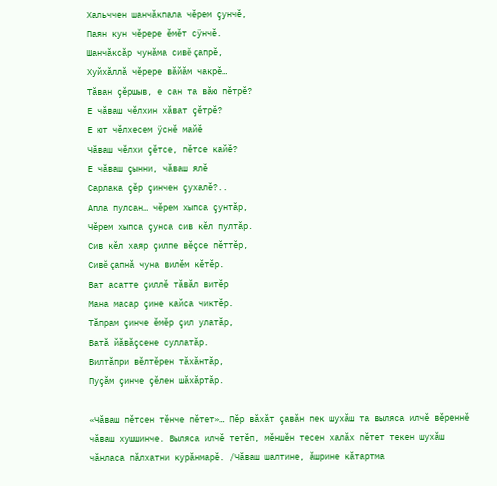Хальччен шанчăкпала чĕрем çунчĕ,
Паян кун чĕрере ĕмĕт сÿнчĕ.
Шанчăксăр чунăма сивĕ çапрĕ,
Хуйхăллă чĕрере вăйăм чакрĕ…
Тăван çĕршыв, е сан та вăю пĕтрĕ?
Е чăваш чĕлхин хăват çĕтрĕ?
Е ют чĕлхесем ÿснĕ майĕ
Чăваш чĕлхи çĕтсе, пĕтсе кайĕ?
Е чăваш çынни, чăваш ялĕ
Сарлака çĕр çинчен çухалĕ?..
Апла пулсан… чĕрем хыпса çунтăр,
Чĕрем хыпса çунса сив кĕл пултăр.
Сив кĕл хаяр çилпе вĕçсе пĕттĕр,
Сивĕ çапнă чуна вилĕм кĕтĕр.
Ват асатте çиллĕ тăвăл витĕр
Мана масар çине кайса чиктĕр.
Тăпрам çинче ĕмĕр çил улатăр,
Ватă йăвăçсене суллатăр.
Вилтăпри вĕлтĕрен тăхăнтăр,
Пуçăм çинче çĕлен шăхăртăр.

«Чăваш пĕтсен тĕнче пĕтет»… Пĕр вăхăт çавăн пек шухăш та выляса илчĕ вĕреннĕ чăваш хушшинче. Выляса илчĕ тетĕп, мĕншĕн тесен халăх пĕтет текен шухăш чăнласа пăлхатни курăнмарĕ. /Чăваш шалтине, ăшрине кăтартма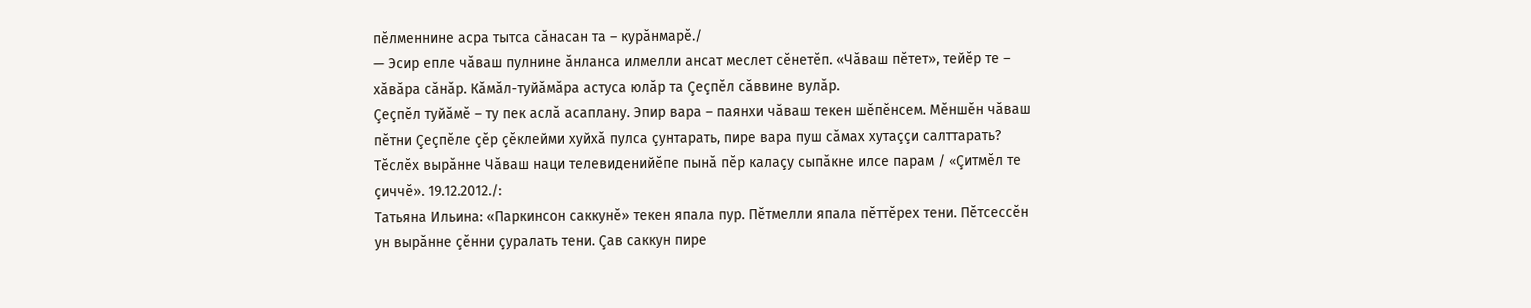пĕлменнине асра тытса сăнасан та – курăнмарĕ./
— Эсир епле чăваш пулнине ăнланса илмелли ансат меслет сĕнетĕп. «Чăваш пĕтет», тейĕр те – хăвăра сăнăр. Кăмăл-туйăмăра астуса юлăр та Çеçпĕл сăввине вулăр.
Çеçпĕл туйăмĕ – ту пек аслă асаплану. Эпир вара – паянхи чăваш текен шĕпĕнсем. Мĕншĕн чăваш пĕтни Çеçпĕле çĕр çĕклейми хуйхă пулса çунтарать, пире вара пуш сăмах хутаççи салттарать?
Тĕслĕх вырăнне Чăваш наци телевиденийĕпе пынă пĕр калаçу сыпăкне илсе парам / «Çитмĕл те çиччĕ». 19.12.2012./:
Татьяна Ильина: «Паркинсон саккунĕ» текен япала пур. Пĕтмелли япала пĕттĕрех тени. Пĕтсессĕн ун вырăнне çĕнни çуралать тени. Çав саккун пире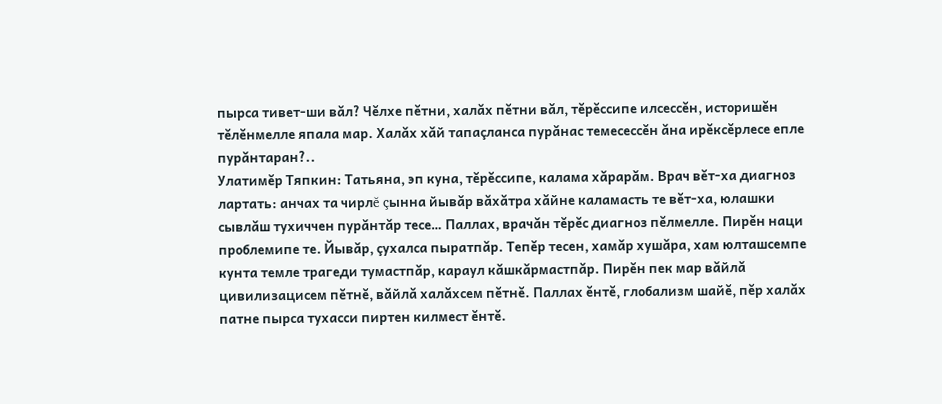пырса тивет-ши вăл? Чĕлхе пĕтни, халăх пĕтни вăл, тĕрĕссипе илсессĕн, историшĕн тĕлĕнмелле япала мар. Халăх хăй тапаçланса пурăнас темесессĕн ăна ирĕксĕрлесе епле пурăнтаран?..
Улатимĕр Тяпкин: Татьяна, эп куна, тĕрĕссипе, калама хăрарăм. Врач вĕт-ха диагноз лартать: анчах та чирлĕ çынна йывăр вăхăтра хăйне каламасть те вĕт-ха, юлашки сывлăш тухиччен пурăнтăр тесе… Паллах, врачăн тĕрĕс диагноз пĕлмелле. Пирĕн наци проблемипе те. Йывăр, çухалса пыратпăр. Тепĕр тесен, хамăр хушăра, хам юлташсемпе кунта темле трагеди тумастпăр, караул кăшкăрмастпăр. Пирĕн пек мар вăйлă цивилизацисем пĕтнĕ, вăйлă халăхсем пĕтнĕ. Паллах ĕнтĕ, глобализм шайĕ, пĕр халăх патне пырса тухасси пиртен килмест ĕнтĕ.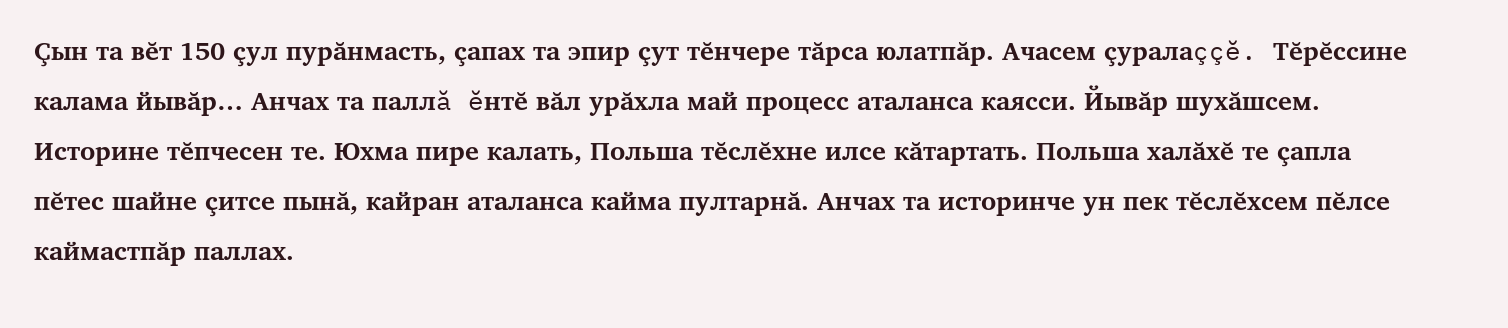Çын та вĕт 150 çул пурăнмасть, çапах та эпир çут тĕнчере тăрса юлатпăр. Ачасем çуралаççĕ. Тĕрĕссине калама йывăр… Анчах та паллă ĕнтĕ вăл урăхла май процесс аталанса каясси. Йывăр шухăшсем. Историне тĕпчесен те. Юхма пире калать, Польша тĕслĕхне илсе кăтартать. Польша халăхĕ те çапла пĕтес шайне çитсе пынă, кайран аталанса кайма пултарнă. Анчах та историнче ун пек тĕслĕхсем пĕлсе каймастпăр паллах.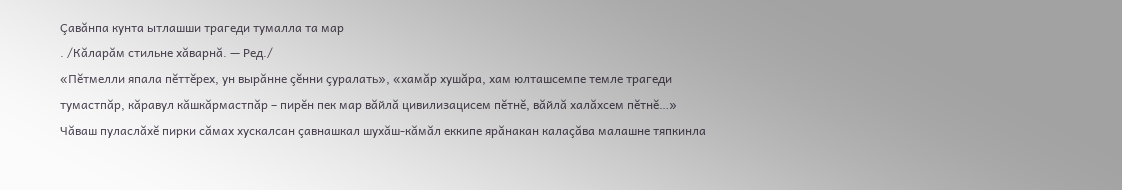Çавăнпа кунта ытлашши трагеди тумалла та мар
. /Кăларăм стильне хăварнă. — Ред./
«Пĕтмелли япала пĕттĕрех, ун вырăнне çĕнни çуралать», «хамăр хушăра, хам юлташсемпе темле трагеди тумастпăр, кăравул кăшкăрмастпăр – пирĕн пек мар вăйлă цивилизацисем пĕтнĕ, вăйлă халăхсем пĕтнĕ…» Чăваш пуласлăхĕ пирки сăмах хускалсан çавнашкал шухăш-кăмăл еккипе ярăнакан калаçăва малашне тяпкинла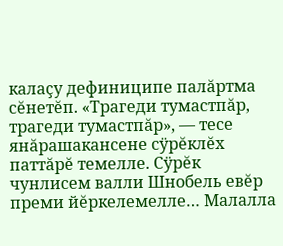калаçу дефиниципе палăртма сĕнетĕп. «Трагеди тумастпăр, трагеди тумастпăр», — тесе янăрашакансене сÿрĕклĕх паттăрĕ темелле. Сÿрĕк чунлисем валли Шнобель евĕр преми йĕркелемелле… Малалла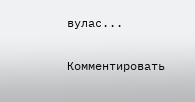вулас...

Комментировать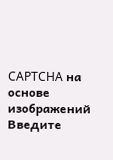CAPTCHA на основе изображений
Введите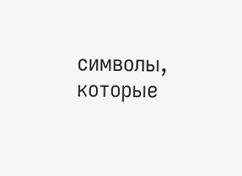символы, которые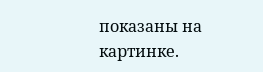показаны на картинке.